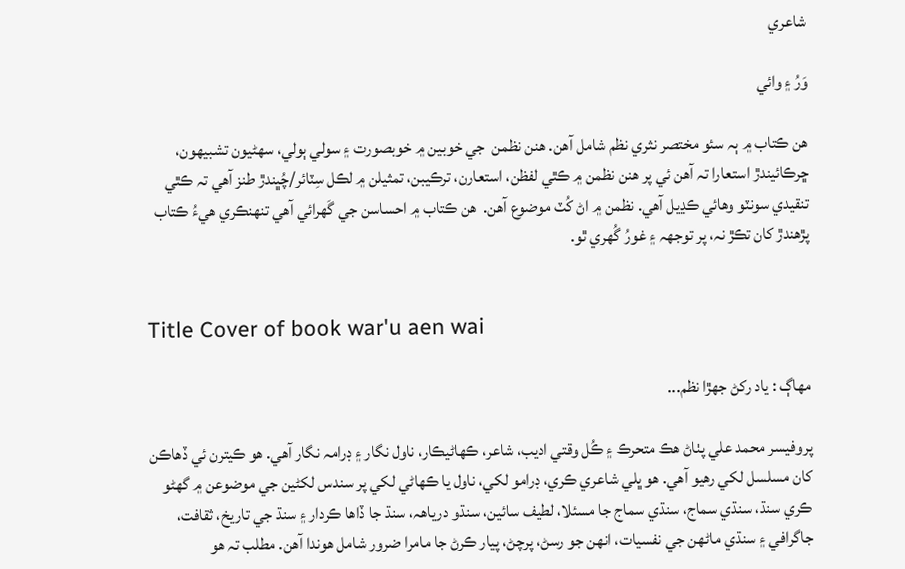شاعري

وَرُ ۽ وائي

ھن ڪتاب ۾ ٻہ سئو مختصر نثري نظم شامل آهن. هنن نظمن  جي خوبين ۾ خوبصورت ۽ سولي ٻولي، سھڻيون تشبيھون، ڇرڪائيندڙ استعارا تہ آهن ئي پر ھنن نظمن ۾ ڪٿي لفظن، استعارن، ترڪيبن، تمثيلن ۾ لڪل سِٽائر/چُڀندڙ طنز آهي تہ ڪٿي تنقيدي سونٽو وهائي ڪڍيل آهي. نظمن ۾ اڻ کُٽ موضوع آھن.  ھن ڪتاب ۾ احساسن جي گَھرائي آھي تنھنڪري ھيءُ ڪتاب پڙهندڙ کان تڪڙ نہ، پر توجھہ ۽ غورُ گُهري ٿو.


Title Cover of book war'u aen wai

مھاڳ : ياد رکڻ جھڙا نظم...

پروفيسر محمد علي پٺاڻ هڪ متحرڪ ۽ ڪُل وقتي اديب، شاعر، ڪھاڻيڪار، ناول نگار ۽ ڊرامہ نگار آهي. هو ڪيترن ئي ڏهاڪن کان مسلسل لکي رهيو آهي. هو ڀلي شاعري ڪري، ڊرامو لکي، ناول يا ڪھاڻي لکي پر سندس لکڻين جي موضوعن ۾ گهڻو ڪري سنڌ، سنڌي سماج، سنڌي سماج جا مسئلا، لطيف سائين، سنڌو درياھہ، سنڌ جا ڏاها ڪردار ۽ سنڌ جي تاريخ، ثقافت، جاگرافي ۽ سنڌي ماڻھن جي نفسيات، انھن جو رسڻ، پرچڻ، پيار ڪرڻ جا مامرا ضرور شامل هوندا آهن. مطلب تہ هو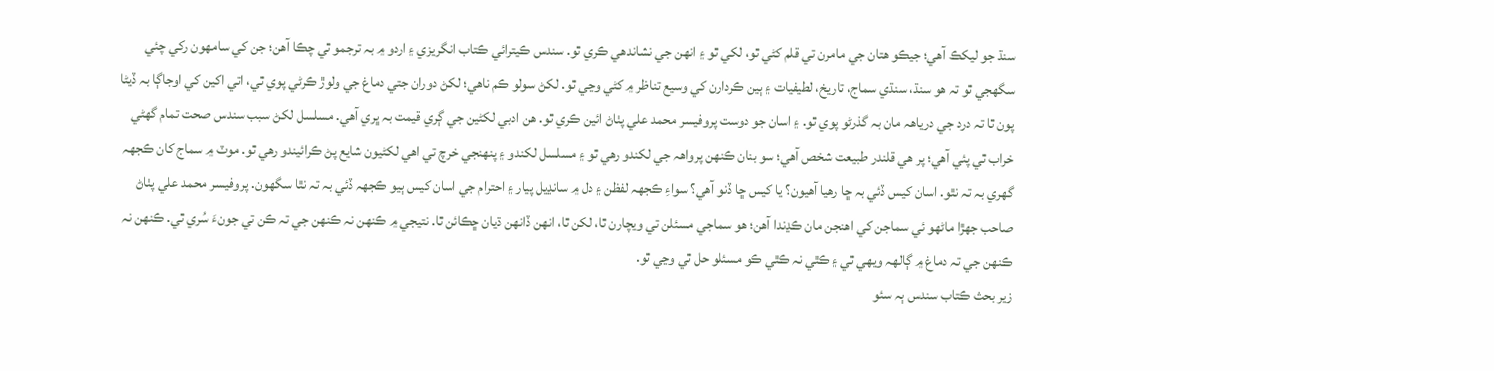سنڌ جو ليکڪ آهي؛ جيڪو هتان جي مامرن تي قلم کڻي ٿو، لکي ٿو ۽ انھن جي نشاندھي ڪري ٿو. سندس ڪيترائي ڪتاب انگريزي ۽ اردو ۾ بہ ترجمو ٿي چڪا آهن؛ جن کي سامھون رکي چئي سگهجي ٿو تہ هو سنڌ، سنڌي سماج، تاريخ، لطيفيات ۽ ٻين ڪردارن کي وسيع تناظر ۾ کڻي وڃي ٿو. لکڻ سولو ڪم ناهي؛ لکڻ دوران جتي دماغ جي ولوڙ ڪرڻي پوي ٿي، اتي اکين کي اوجاڳا بہ ڏيڻا پون ٿا تہ درد جي درياھہ مان بہ گذرڻو پوي ٿو. ۽ اسان جو دوست پروفيسر محمد علي پٺاڻ ائين ڪري ٿو. هن ادبي لکڻين جي ڳري قيمت بہ ڀري آهي. مسلسل لکڻ سبب سندس صحت تمام گهڻي خراب ٿي پئي آهي؛ پر هي قلندر طبيعت شخص آهي؛ سو بنان ڪنھن پرواھہ جي لکندو رهي ٿو ۽ مسلسل لکندو ۽ پنھنجي خرچ تي اهي لکڻيون شايع پڻ ڪرائيندو رهي ٿو. موٽ ۾ سماج کان ڪجهہ گهري بہ تہ نٿو. اسان کيس ڏئي بہ ڇا رهيا آهيون؟ يا کيس ڇا ڏنو آهي؟ سواءِ ڪجهہ لفظن ۽ دل ۾ سانڍيل پيار ۽ احترام جي اسان کيس ٻيو ڪجهہ ڏئي بہ تہ نٿا سگهون. پروفيسر محمد علي پٺاڻ صاحب جھڙا ماڻھو ئي سماجن کي اهنجن مان ڪڍندا آهن؛ هو سماجي مسئلن تي ويچارن ٿا، لکن ٿا، انھن ڏانھن ڌيان ڇڪائن ٿا. نتيجي ۾ ڪنھن نہ ڪنھن جي تہ ڪن تي جونءَ سُري ٿي. ڪنھن نہ ڪنھن جي تہ دماغ ۾ ڳالھہ ويھي ٿي ۽ ڪٿي نہ ڪٿي ڪو مسئلو حل ٿي وڃي ٿو.
زير بحث ڪتاب سندس ٻہ سئو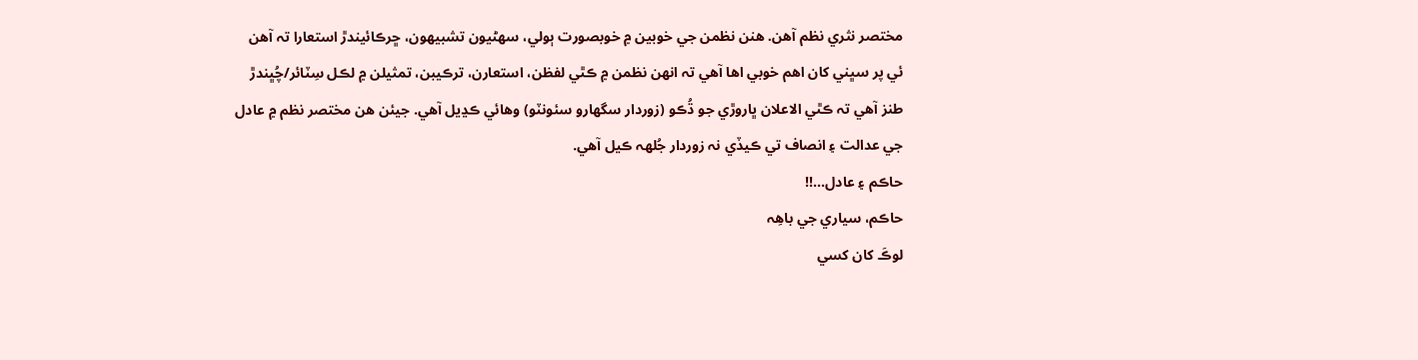مختصر نثري نظم آهن. هنن نظمن جي خوبين ۾ خوبصورت ٻولي، سھڻيون تشبيھون، ڇرڪائيندڙ استعارا تہ آهن ئي پر سڀني کان اهم خوبي اها آهي تہ انھن نظمن ۾ ڪٿي لفظن، استعارن، ترڪيبن، تمثيلن ۾ لڪل سِٽائر/چُڀندڙ طنز آهي تہ ڪٿي الاعلان ڀاروڙي جو ڌُڪو (زوردار سگهارو سئونٽو) وهائي ڪڍيل آهي. جيئن هن مختصر نظم ۾ عادل جي عدالت ۽ انصاف تي ڪيڏي نہ زوردار جُلھہ ڪيل آهي.
حاڪم ۽ عادل...!!
حاڪم، سياري جي باهِہ
لوڪَ کان کسي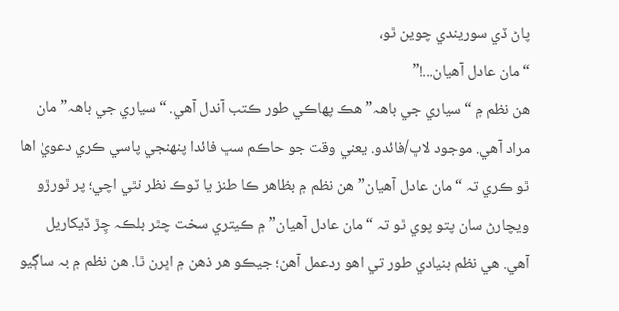پاڻ ڏي سوريندي چوين ٿو،
“مان عادل آھيان...!”
هن نظم ۾ “سياري جي باھہ” هڪ پھاڪي طور ڪتب آندل آهي. “سياري جي باھہ” مان مراد آهي. موجود لاڀ/فائدو. يعني وقت جو حاڪم سڀ فائدا پنھنجي پاسي ڪري دعويٰ اها ٿو ڪري تہ “مان عادل آهيان” هن نظم ۾ بظاهر ڪا طنز يا ٽوڪ نظر نٿي اچي؛ پر ٿورڙو ويچارڻ سان پتو پوي ٿو تہ “مان عادل آهيان” ۾ ڪيتري سخت چٿر بلڪہ چِڙ ڏيکاريل آهي. هي نظم بنيادي طور تي اهو ردعمل آهن؛ جيڪو هر ذهن ۾ اڀرن ٿا. هن نظم ۾ بہ ساڳيو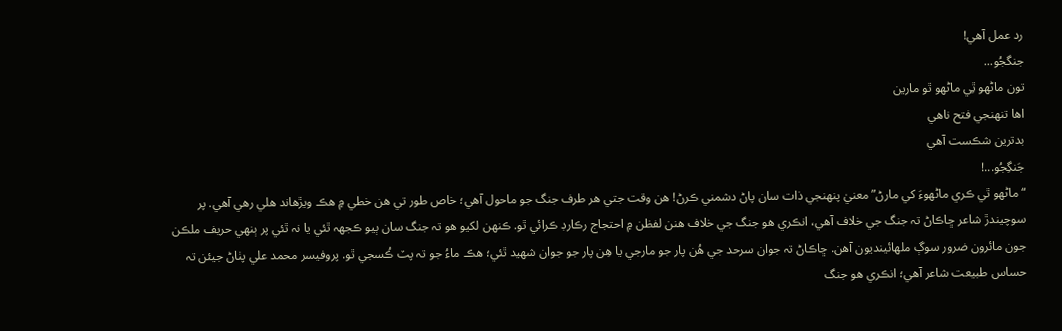رد عمل آهي!
جنگجُو...
تون ماڻھو ٿِي ماڻھو ٿو مارين
اھا تنھنجي فتح ناهي
بدترين شڪست آهي
جَنگِجُو...!
“ماڻھو ٿي ڪري ماڻھوءَ کي مارڻ” معنيٰ پنھنجي ذات سان پاڻ دشمني ڪرڻ! هن وقت جتي هر طرف جنگ جو ماحول آهي؛ خاص طور تي هن خطي ۾ هڪ ويڙهاند هلي رهي آهي. پر سوچيندڙ شاعر ڇاڪاڻ تہ جنگ جي خلاف آهي، انڪري هو جنگ جي خلاف هنن لفظن ۾ احتجاج رڪارڊ ڪرائي ٿو. ڪنھن لکيو هو تہ جنگ سان ٻيو ڪجهہ ٿئي يا نہ ٿئي پر ٻنھي حريف ملڪن جون مائرون ضرور سوڳ ملھائينديون آهن. ڇاڪاڻ تہ جوان سرحد جي هُن پار جو مارجي يا هِن پار جو جوان شھيد ٿئي؛ هڪ ماءُ جو تہ پٽ ڪُسجي ٿو. پروفيسر محمد علي پٺاڻ جيئن تہ حساس طبيعت شاعر آهي؛ انڪري هو جنگ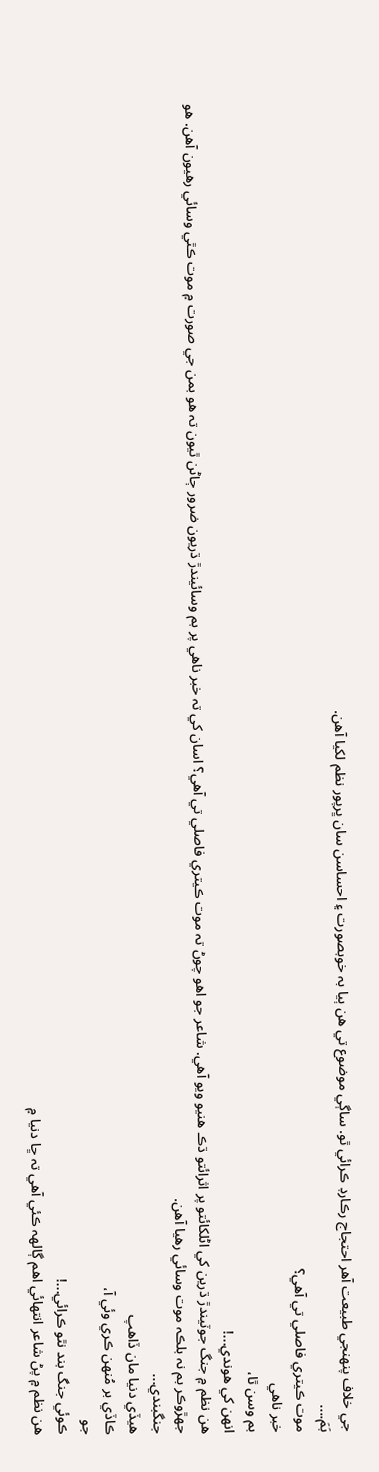جي خلاف پنھنجي طبيعت آهر احتجاج رڪارڊ ڪرائي ٿو. ساڳي موضوع تي هن ٻيا بہ خوبصورت ۽ احساسن سان ڀرپور نظم لکيا آهن.
بَمَ....
موت ڪيتري فاصلي تي آهي؟
خبر ناهي
بم وسن ٿا،
انھن کي ھوندي...!
هن نظم ۾ جنگ جوٽيندڙ ڌرين کي اڻلکائتو پر اثرائتو ڌڪ هنيو ويو آهي. شاعر جو اهو چوڻ تہ موت ڪيتري فاصلي تي آهي؟ اسان کي تہ خبر ناهي پر بم وسائيندڙ ڌريون ضرور ڄاڻن ٿيون تہ هو بمن جي صورت ۾ موت ڪٿي وسائي رهيون آهن. هو جھڙوڪر بم نہ بلڪہ موت وسائي رهيا آهن.
جنگبندي...
ھيڏي دنيا مان ڏاھپ
ڪاڏي بر مُنھن ڪري وئي آ،
جو
ڪوئي جنگ بند نٿو ڪرائي...!
هن نظم ۾ پڻ شاعر انتھائي اهم ڳالھہ ڪئي آهي تہ ڇا دنيا ۾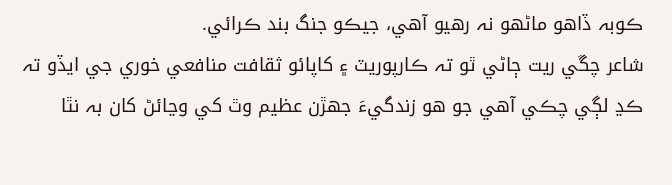ڪوبہ ڏاهو ماڻھو نہ رهيو آهي، جيڪو جنگ بند ڪرائي.
شاعر چڱي ريت ڄاڻي ٿو تہ ڪارپوريٽ ۽ کاپائو ثقافت منافعي خوري جي ايڏو تہ ڪڍ لڳي چڪي آهي جو هو زندگيءَ جھڙن عظيم وٿ کي وڃائڻ کان بہ نٿا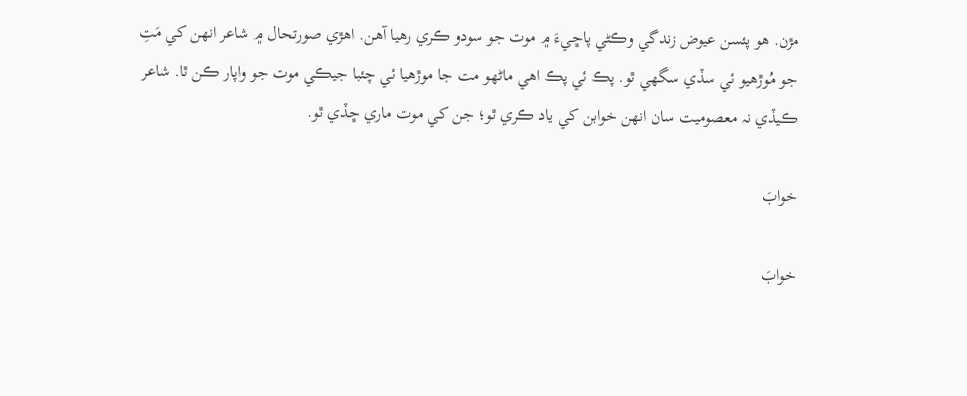مڙن. هو پئسن عيوض زندگي وڪڻي پاڇيءَ ۾ موت جو سودو ڪري رهيا آهن. اهڙي صورتحال ۾ شاعر انھن کي مَتِ جو مُوڙهيو ئي سڏي سگهي ٿو. پڪ ئي پڪ اهي ماڻھو مت جا موڙهيا ئي چئبا جيڪي موت جو واپار ڪن ٿا. شاعر ڪيڏي نہ معصوميت سان انھن خوابن کي ياد ڪري ٿو؛ جن کي موت ماري ڇڏي ٿو.

خوابَ

خوابَ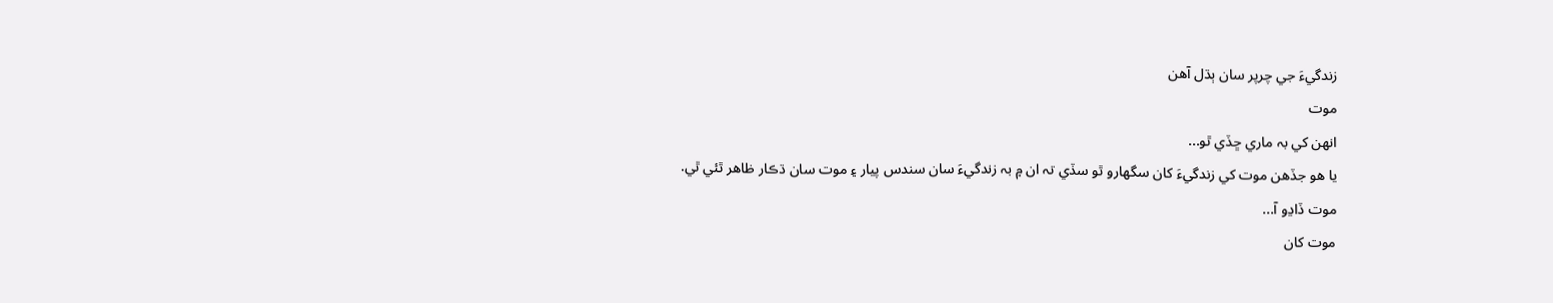زندگيءَ جي چرپر سان ٻڌل آھن
موت
انھن کي بہ ماري ڇڏي ٿو...
يا هو جڏهن موت کي زندگيءَ کان سگهارو ٿو سڏي تہ ان ۾ بہ زندگيءَ سان سندس پيار ۽ موت سان ڌڪار ظاهر ٿئي ٿي.
موت ڏاڍو آ...
موت کان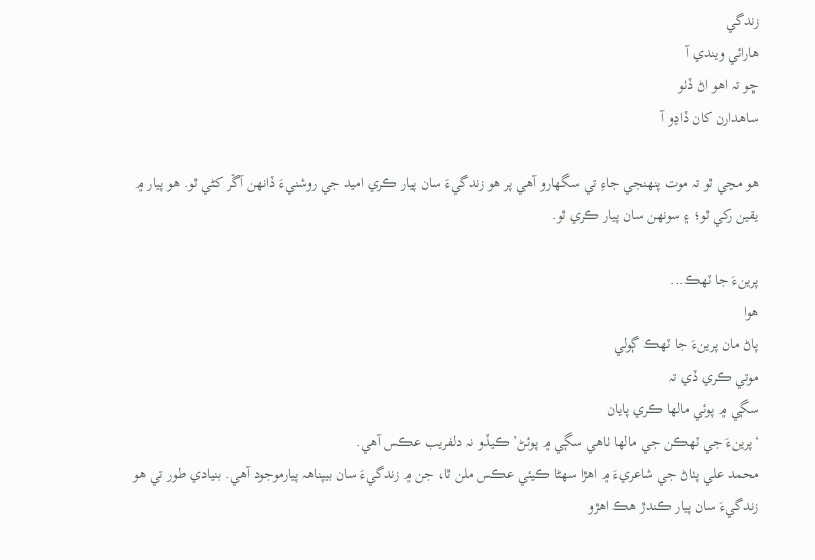زندگي
ھارائي ويندي آ
ڇو تہ اھو اڻ ڏٺو
ساھدارن کان ڏاڍو آ

هو مڃي ٿو تہ موت پنھنجي جاءِ تي سگهارو آهي پر هو زندگيءَ سان پيار ڪري اميد جي روشنيءَ ڏانھن آڱر کڻي ٿو. هو پيار ۾ يقين رکي ٿو؛ ۽ سونھن سان پيار ڪري ٿو.

پرينءَ جا ٽھڪ...
ھوا
پاڻ مان پرينءَ جا ٽھڪ ڳولي
موتي ڪري ڏي تہ
سڳي ۾ پوئي مالھا ڪري پايان
‘پرينءَ جي ٽھڪن جي مالھا ٺاهي سڳي ۾ پوئڻ’ ڪيڏو نہ دلفريب عڪس آهي.
محمد علي پٺاڻ جي شاعريءَ ۾ اهڙا سھڻا ڪيئي عڪس ملن ٿا، جن ۾ زندگيءَ سان بيپناھہ پيارموجود آهي. بنيادي طور تي هو زندگيءَ سان پيار ڪندڙ هڪ اهڙو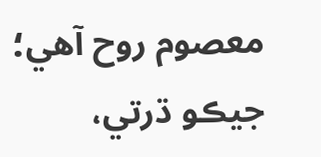معصوم روح آهي؛ جيڪو ڌرتي،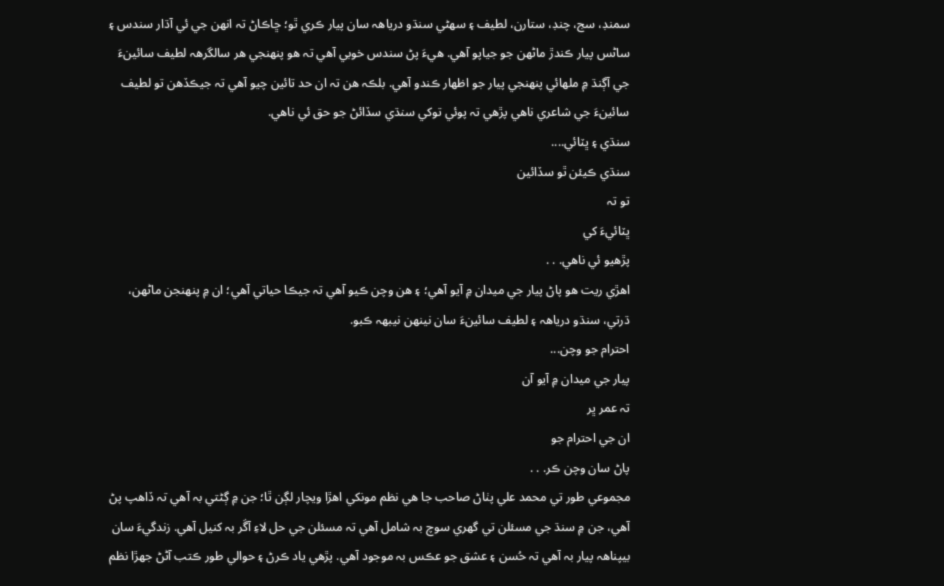سمنڊ، سج، چنڊ، ستارن، لطيف ۽ سھڻي سنڌو درياھہ سان پيار ڪري ٿو؛ ڇاڪاڻ تہ انھن جي ئي آڌار سندس ۽ ساڻس پيار ڪندڙ ماڻھن جو جياپو آهي. هيءَ پڻ سندس خوبي آهي تہ هو پنھنجي هر سالگرھہ لطيف سائينءَ جي آڳنڌ ۾ ملھائي پنھنجي پيار جو اظھار ڪندو آهي. بلڪہ هن تہ ان حد تائين چيو آهي تہ جيڪڏهن تو لطيف سائينءَ جي شاعري ناهي پڙهي تہ پوئي توکي سنڌي سڏائڻ جو حق ئي ناهي.
سنڌي ۽ ڀٽائي....
سنڌي ڪيئن ٿو سڏائين
تو تہ
ڀٽائيءَ کي
پڙھيو ئي ناهي. . .
اهڙي ريت هو پاڻ پيار جي ميدان ۾ آيو آهي؛ ۽ هن وچن ڪيو آهي تہ جيڪا حياتي آهي؛ ان ۾ پنھنجن ماڻھن، ڌرتي، سنڌو درياھہ ۽ لطيف سائينءَ سان نينھن نيبھہ ڪبو.
احترام جو وچن...
پيار جي ميدان ۾ آيو آن
تہ عمر ڀر
ان جي احترام جو
پاڻ سان وچن ڪر. . .
مجموعي طور تي محمد علي پٺاڻ صاحب جا هي نظم مونکي اهڙا ويچار لڳن ٿا؛ جن ۾ ڳڻتي بہ آهي تہ ڏاهپ پڻ آهي، جن ۾ سنڌ جي مسئلن تي گهري سوچ بہ شامل آهي تہ مسئلن جي حل لاءِ آڱر بہ کنيل آهي. زندگيءَ سان بيپناھہ پيار بہ آهي تہ حُسن ۽ عشق جو عڪس بہ موجود آهي. پڙهي ياد ڪرڻ ۽ حوالي طور ڪتب آڻڻ جھڙا نظم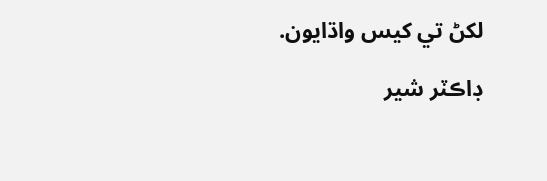لکڻ تي کيس واڌايون.

ڊاڪٽر شير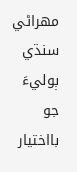مھراڻي
سنڌي ٻوليءَ جو بااختيار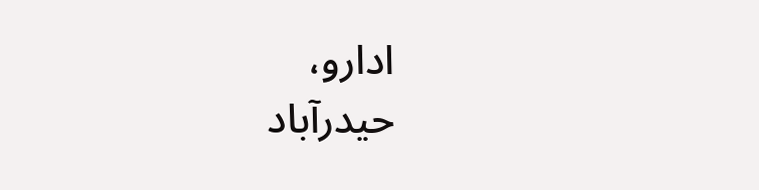ادارو،
حيدرآباد